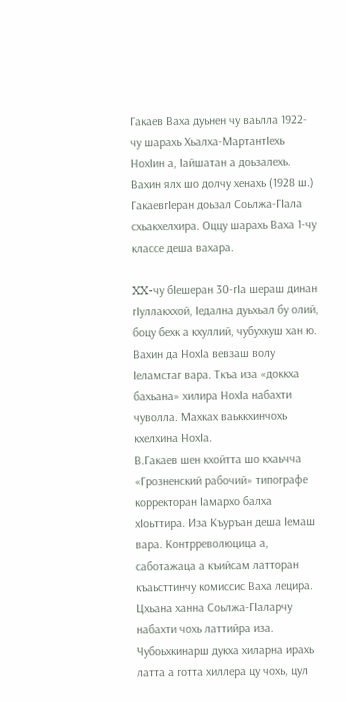Гакаев Ваха дуьнен чу ваьлла 1922-чу шарахь Хьалха-МартантIехь НохIин а, Iайшатан а доьзалехь. Вахин ялх шо долчу хенахь (1928 ш.) ГакаевгIеран доьзал Соьлжа-ГIала схьакхелхира. Оццу шарахь Ваха 1-чу классе деша вахара.

XX-чу бIешеран 30-гIа шераш динан гIуллакххой, Iедална дуьхьал бу олий, боцу бехк а кхуллий, чубухкуш хан ю. Вахин да НохIа вевзаш волу Iеламстаг вара. Ткъа иза «доккха бахьана» хилира НохIа набахти чуволла. Махках ваьккхинчохь кхелхина НохIа.
В.Гакаев шен кхойтта шо кхаьчча «Грозненский рабочий» типографе корректоран Iамархо балха хIоьттира. Иза Къуръан деша Iемаш вара. Контрреволюцица а, саботажаца а къийсам латторан къаьсттинчу комиссис Ваха лецира. Цхьана ханна Соьлжа-ГIаларчу набахти чохь латтийра иза. Чубоьхкинарш дукха хиларна ирахь латта а готта хиллера цу чохь, цул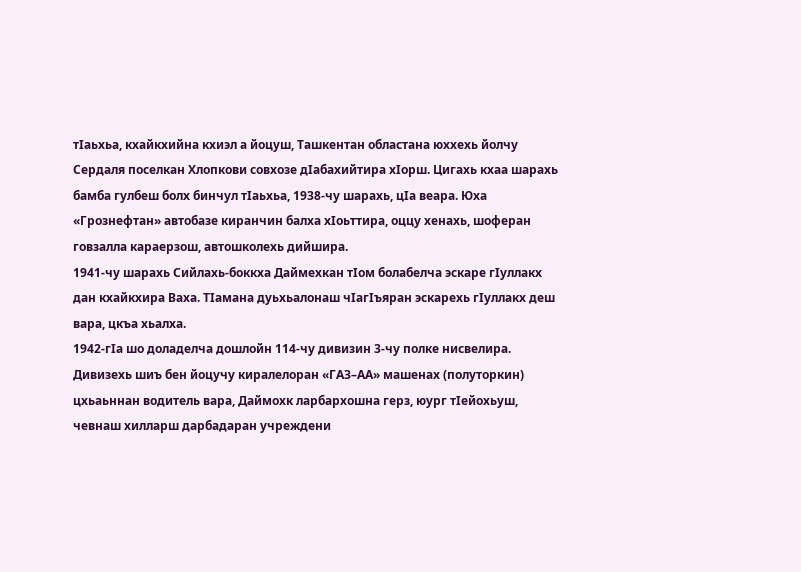тIаьхьа, кхайкхийна кхиэл а йоцуш, Ташкентан областана юххехь йолчу Сердаля поселкан Хлопкови совхозе дIабахийтира хIорш. Цигахь кхаа шарахь бамба гулбеш болх бинчул тIаьхьа, 1938-чу шарахь, цIа веара. Юха «Грознефтан» автобазе киранчин балха хIоьттира, оццу хенахь, шоферан говзалла караерзош, автошколехь дийшира.
1941-чу шарахь Сийлахь-боккха Даймехкан тIом болабелча эскаре гIуллакх дан кхайкхира Ваха. ТIамана дуьхьалонаш чIагIъяран эскарехь гIуллакх деш вара, цкъа хьалха.
1942-гIа шо доладелча дошлойн 114-чу дивизин 3-чу полке нисвелира. Дивизехь шиъ бен йоцучу киралелоран «ГАЗ–АА» машенах (полуторкин) цхьаьннан водитель вара, Даймохк ларбархошна герз, юург тIейохьуш, чевнаш хилларш дарбадаран учреждени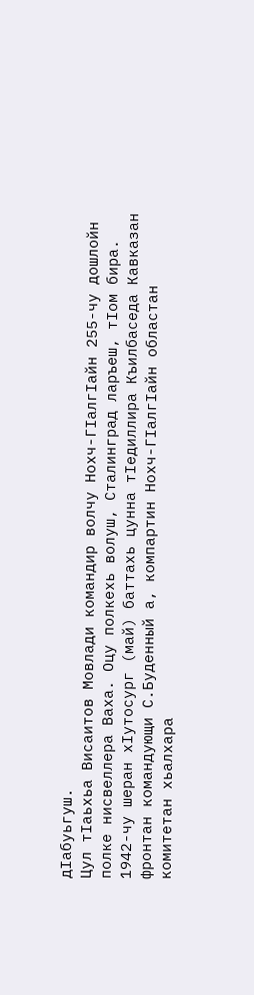дIабуьгуш.
Цул тIаьхьа Висаитов Мовлади командир волчу Нохч-ГIалгIайн 255-чу дошлойн полке нисвеллера Ваха. Оцу полкехь волуш, Сталинград ларъеш, тIом бира.
1942-чу шеран хIутосург (май) баттахь цунна тIедиллира Къилбаседа Кавказан фронтан командующи С.Буденный а, компартин Нохч-ГIалгIайн областан комитетан хьалхара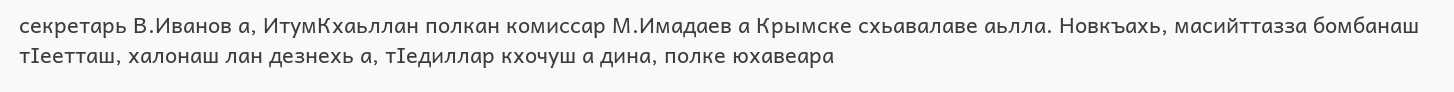секретарь В.Иванов а, ИтумКхаьллан полкан комиссар М.Имадаев а Крымске схьавалаве аьлла. Новкъахь, масийттазза бомбанаш тIеетташ, халонаш лан дезнехь а, тIедиллар кхочуш а дина, полке юхавеара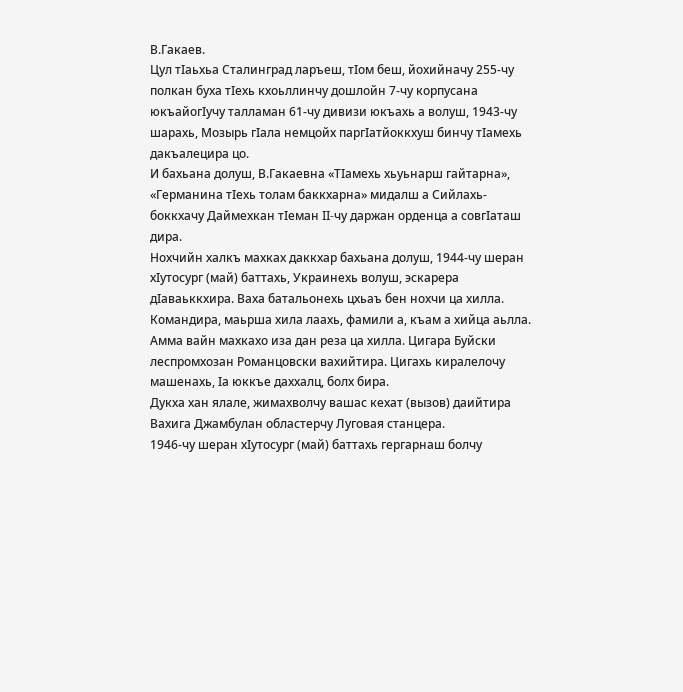В.Гакаев.
Цул тIаьхьа Сталинград ларъеш, тIом беш, йохийначу 255-чу полкан буха тIехь кхоьллинчу дошлойн 7-чу корпусана юкъайогIучу талламан 61-чу дивизи юкъахь а волуш, 1943-чу шарахь, Мозырь гIала немцойх паргIатйоккхуш бинчу тIамехь дакъалецира цо.
И бахьана долуш, В.Гакаевна «ТIамехь хьуьнарш гайтарна», «Германина тIехь толам баккхарна» мидалш а Сийлахь-боккхачу Даймехкан тIеман II-чу даржан орденца а совгIаташ дира.
Нохчийн халкъ махках даккхар бахьана долуш, 1944-чу шеран хIутосург (май) баттахь, Украинехь волуш, эскарера дIаваьккхира. Ваха батальонехь цхьаъ бен нохчи ца хилла. Командира, маьрша хила лаахь, фамили а, къам а хийца аьлла. Амма вайн махкахо иза дан реза ца хилла. Цигара Буйски леспромхозан Романцовски вахийтира. Цигахь киралелочу машенахь, Iа юккъе даххалц, болх бира.
Дукха хан ялале, жимахволчу вашас кехат (вызов) даийтира Вахига Джамбулан областерчу Луговая станцера.
1946-чу шеран хIутосург (май) баттахь гергарнаш болчу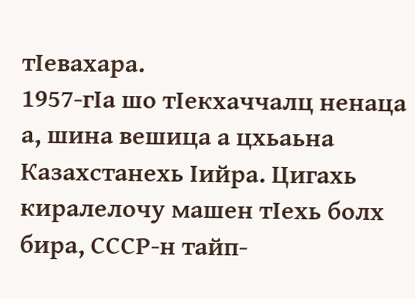тIевахара.
1957-гIа шо тIекхаччалц ненаца а, шина вешица а цхьаьна Казахстанехь Iийра. Цигахь киралелочу машен тIехь болх бира, СССР-н тайп-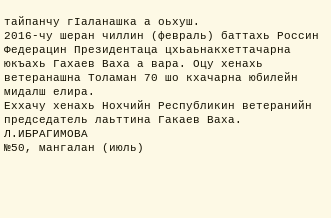тайпанчу гIаланашка а оьхуш.
2016-чу шеран чиллин (февраль) баттахь Россин Федерацин Президентаца цхьаьнакхеттачарна юкъахь Гахаев Ваха а вара. Оцу хенахь ветеранашна Толаман 70 шо кхачарна юбилейн мидалш елира.
Еххачу хенахь Нохчийн Республикин ветеранийн председатель лаьттина Гакаев Ваха.
Л.ИБРАГИМОВА
№50, мангалан (июль)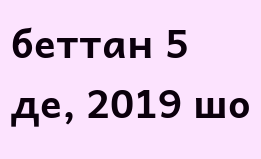беттан 5 де, 2019 шо